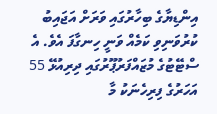އިންޑިޔާގެ ބިހާރުގައި ވަރަށް އަޖައިބު ކުރުވަނިވި ކަމެއް ވަނީ ހިނގާފަ އެވެ. އެ ސްޓޭޓުގެ މުޒައްފަރުޕޫރުގައި ދިރިއުޅޭ 55 އަހަރުގެ ފިރިހެނަކު މާ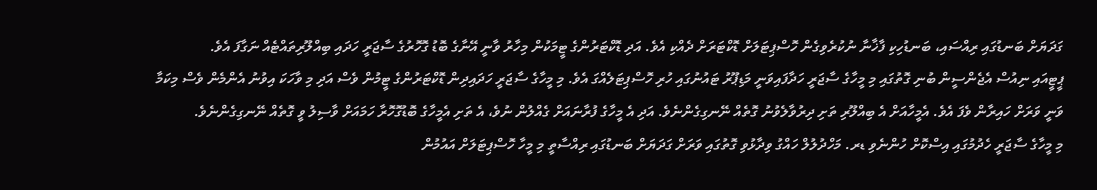ގަދަޔަށް ބަނޑުގައި ރިއްސައި، ބަނޑުހިކި ފާޚާނާ ނުކުރެވިގެން ހޮސްޕިޓަލަށް ޑޮކްޓަރަށް ދެއްކި އެވެ. އަދި ޑޮކްޓަރުންގެ ޓީމަކުން މިހާރު ވާނީ އޭނާގެ ބޮޑު ގޮހޮރުގެ ސާޖަރީ ހަދައި ބިއްލޫރިތައްޓެއް ނަގާފަ އެވެ.
ޕީޓީއައި ނިއުސް އެޖެންސީން ބުނި ގޮތުގައި މި މީހާގެ ސާޖަރީ ހަދާފައިވަނީ މަޑިޕޫރު ޓައުނުގައި ހުރި ހޮސްޕިޓަލެއްގަ އެވެ. މި މީހާގެ ސާޖަރީ ހަދައިދިން ޑޮކްޓަރުންގެ ޓީމުން ވެސް އަދި މި ވާހަކަ އިވުނު އެންމެން ވެސް މިކަމާ ވަނީ ވަރަށް ހައިރާން ވެފަ އެވެ. އެމީހާއަށް އެ ބިއްލޫރި ތަށި ދިރުވާލެވުނު ގޮތެއް ނޭނގިގެންނެވެ. އަދި އެ މީހާގެ ފުރާނައަށް ގެއްލުން ނުވެ، އެ ތަށި އެމީހާގެ ބޮޑުގޮހޮރާ ހަމައަށް ވާސިލު ވީ ގޮތެއް ނޭނގިގެންނެވެ.
މި މީހާގެ ސާޖަރީ ހެދުމުގައި އިސްކޮށް ހުންނެވި ޑރ. މަހްދުލުލް ހައްގު ވިދާޅުވި ގޮތުގައި ވަރަށް ގަދަޔަށް ބަނޑުގައި ރިއްސާތީ މި މީހާ ހޮސްޕިޓަލަށް އައުމުން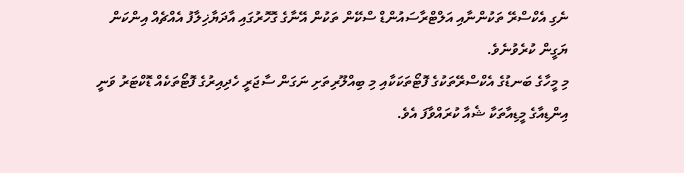ނެގި އެކްސްރޭ ތަކުންނާއި އަލްޓްރާސައުންޑް ސްކޭން ތަކުން އޭނާގެ ގޮހޮރުގައި އާދަޔާޚިލާފު އެއްޗެއް އިންކަން ޔަގީން ކުރެވުނެވެ.
މި މީހާގެ ބަނޑުގެ އެކްސްރޭތަކުގެ ފޮޓޯތަކަކާއި މި ބިއްލޫރިތަށި ނަގަން ސާޖަރީ ހެދިއިރުގެ ފޮޓޯތަކެއް ޑޮކްޓަރު ވަނީ އިންޑިއާގެ މީޑިއާތަކާ ޝެއާ ކުރައްވާފަ އެވެ.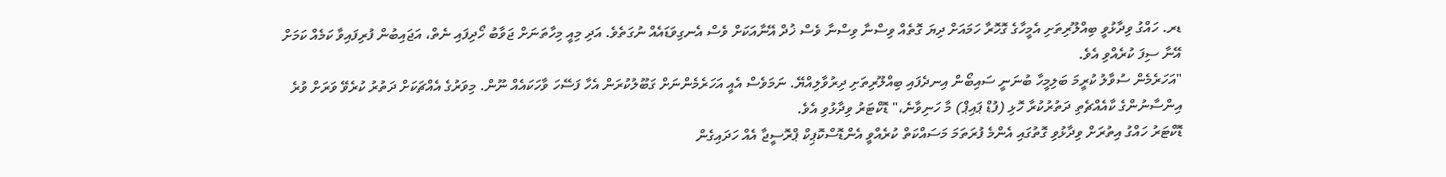ޑރ. ހައްގު ވިދާޅުވީ ބިއްލޫރިތަށި އެމީހާގެ ގޮހޮރާ ހަމައަށް ދިޔަ ގޮތެއް ވިސްނާ ވިސްނާ ވެސް ޚުދް އޭނާއަކަށް ވެސް އެނގިވަޑައެއް ނުގަތެވެ. އަދި މިއީ މިހާތަނަށް ޖަވާބު ހޯދިފައި ނެތް، އަޖައިބުން ފުރިފައިވާ ކަމެއް ކަމަށް އޭނާ ސިފަ ކުރެއްވި އެވެ.
"އަހަރެމެން ސުވާލު ކުރީމަ ބަލިމީހާ ބުނަނީ ސައިބޯން އިނދެފައި ބިއްލޫރިތަށި ދިރުވާލިއްޔޭ. ނަމަވެސް އެއީ އަހަރެމެންނަށް ގަބޫލުކުރަން އެހާ ފަސޭހަ ވާހަކައެއް ނޫން. މިވަރުގެ އެއްޗަކަށް ދަތުރު ކުރެވޭ ވަރަށް ވުރެ އިންސާނުންގެ ކާއެއްޗެތި ދަތުރުކުރާ ހޮޅި (ފުޑް ޕައިޕް) މާ ހަނިވާނެ،" ޑޮކްޓަރު ވިދާޅުވި އެވެ.
ޑޮކްޓަރު ހައްގު އިތުރަށް ވިދާޅުވި ގޮތުގައި އެންމެ ފުރަތަމަ މަސައްކަތް ކުރެއްވީ އެންޑޮސްކޮޕިކް ޕްރޮސީޖާ އެއް ހަދައިގެން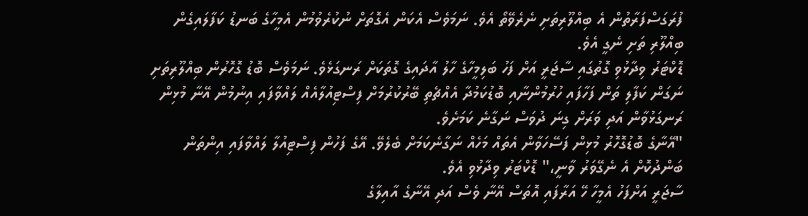ފުރަގަސްފަރާތުން އެ ބިއްލޫރިތަށި ނެރެވޭތޯ އެވެ. ނަމަވެސް އެކަން އެގޮތަށް ނުކުރެވުމުން އެމީހާގެ ބަނޑު ކަފާލައިގެން ބިއްލޫރި ތަށި ނެގީ އެވެ.
ޑޮކްޓަރު ވިދާޅުވި ގޮތުގައި ސާޖަރީ އަށް ފަހު ބަލިމީހާގެ ހާލު އާދައިގެ ގޮތަކަށް ރަނގަޅެވެ. ނަމަވެސް ބޮޑު ގޮހޮރުން ބިއްލޫރިތަށި ނަގަން ކަފާލި ތަން ފަހާފައި ހުރުމުންނާއި ބޮޑުކަމުދާ އެއްޗެތި ބޭރުކުރުމަށް ފިސްޓިއުލާއެއް ލައްވާފައި އިނުމުން އޭނާ މުޅިން ރަނގަޅުވާން އަދި ވަރަށް ގިނަ ދުވަސް ނަގާނެ ކަމަށެވެ.
"އޭނާގެ ބޮޑުގޮހޮރު މުޅިން ފަސޭހަވާން އެތައް މަހެއް ނަގާނެކަމަށް ބެލެވޭ. އޭގެ ފަހުން ފިސްޓިއުލާ ލައްވާފައި އިންތަން ބަންދުކޮށް އެ ނެގޭވަރު ވާނީ،" ޑޮކްޓަރު ވިދާޅުވި އެވެ.
ސާޖަރީ އަށްފަހު އެމީހާ ހޭ އަރާފައި އޮތަސް އޭނާ ވެސް އަދި އޭނާގެ އާއިލާގެ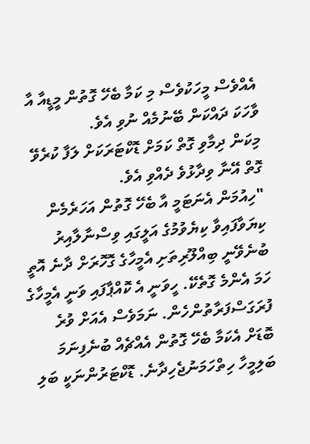އެއްވެސް މީހަކުވެސް މި ކަމާ ބެހޭ ގޮތުން މީޑީއާ އާ ވާހަކަ ދައްކަން ބޭނުމެއް ނުވި އެވެ.
މިކަން ދިމާވި ގޮތް ކަމަށް ޑޮކްޓަރަކަށް ލަފާ ކުރެވޭ ގޮތް އޭނާ ވިދާޅުވެ ދެއްވި އެވެ.
"ހިއުމަން އެނަޓަމީ އާ ބެހޭ ގޮތުން އަހަރެމެން ކިޔަވާފައިވާ ކިޔެވުމުގެ އަލީގައި ވިސްނާލާއިރު ބުނެވޭނީ ބިއްލޫރިތަށި އެމީހާގެ ގޮހޮރަށް ދާނެ އޮތީ ހަމަ އެންމެ ގޮތެކޭ. ހީވަނީ އެ ކޮއްޕާފައި ވަނީ އެމީހާގެ ފުރަގަސްފަރާތުންހެން. ނަމަވެސް އެއަށް ވުރެ ބޮޑަށް އެކަމާ ބެހޭ ގޮތުން އެއްޗެއް ބުނެފިނަމަ ބަލިމީހާ ހިތްހަމަނުޖެހިދާނެ. ޑޮކްޓަރުންނަކީ ބަލި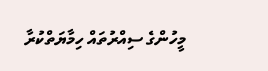މީހުންގެ ސިއްރުތައް ހިމާޔަތްކުރާ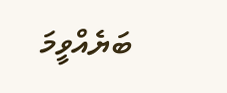ބަޔެއްވީމަ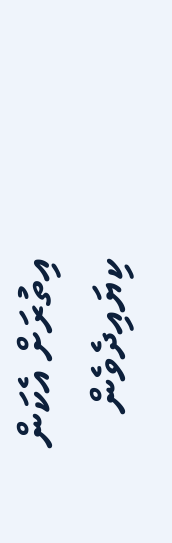އިތުރަށް އެކަން ކިޔައިދެވެން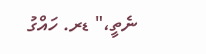ނެތީ،" ޑރ. ހައްގު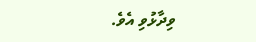ވިދާޅުވި އެވެ.